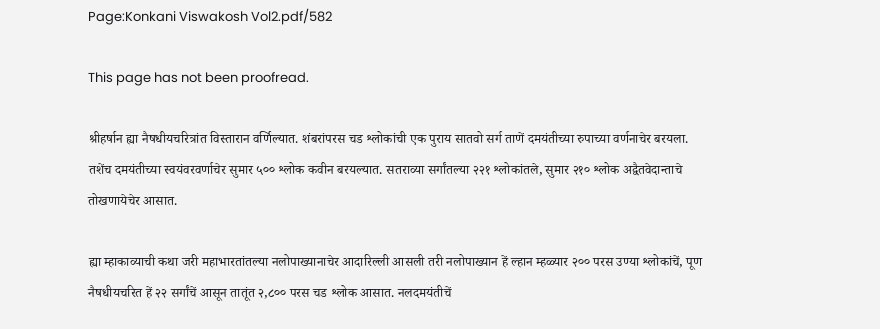Page:Konkani Viswakosh Vol2.pdf/582

This page has not been proofread.

श्रीहर्षान ह्या नैषधीयचरित्रांत विस्तारान वर्णिल्यात. शंबरांपरस चड श्लोकांची एक पुराय सातवो सर्ग ताणें दमयंतीच्या रुपाच्या वर्णनाचेर बरयला. तशेंच दमयंतीच्या स्वयंवरवर्णाचेर सुमार ५०० श्लोक कवीन बरयल्यात. सतराव्या सर्गांतल्या २२१ श्लोकांतले, सुमार २१० श्लोक अद्वैतवेदान्ताचे तोखणायेचेर आसात.

ह्या म्हाकाव्याची कथा जरी महाभारतांतल्या नलोपाख्यानाचेर आदारिल्ली आसली तरी नलोपाख्यान हें ल्हान म्हळ्यार २०० परस उण्या श्लोकांचें, पूण नैषधीयचरित हें २२ सर्गांचें आसून तातूंत २,८०० परस चड श्लोक आसात. नलदमयंतीचें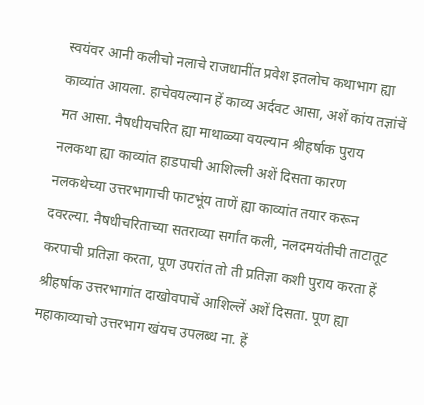स्वयंवर आनी कलीचो नलाचे राजधानींत प्रवेश इतलोच कथाभाग ह्या काव्यांत आयला. हाचेवयल्यान हें काव्य अर्दवट आसा, अशें कांय तज्ञांचें मत आसा. नैषधीयचरित ह्या माथाळ्या वयल्यान श्रीहर्षाक पुराय नलकथा ह्या काव्यांत हाडपाची आशिल्ली अशें दिसता कारण नलकथेच्या उत्तरभागाची फाटभूंय ताणें ह्या काव्यांत तयार करून दवरल्या. नैषधीचरिताच्या सतराव्या सर्गांत कली, नलदमयंतीची ताटातूट करपाची प्रतिज्ञा करता, पूण उपरांत तो ती प्रतिज्ञा कशी पुराय करता हें श्रीहर्षाक उत्तरभागांत दाखोवपाचें आशिल्लें अशें दिसता. पूण ह्या महाकाव्याचो उत्तरभाग खंयच उपलब्ध ना. हें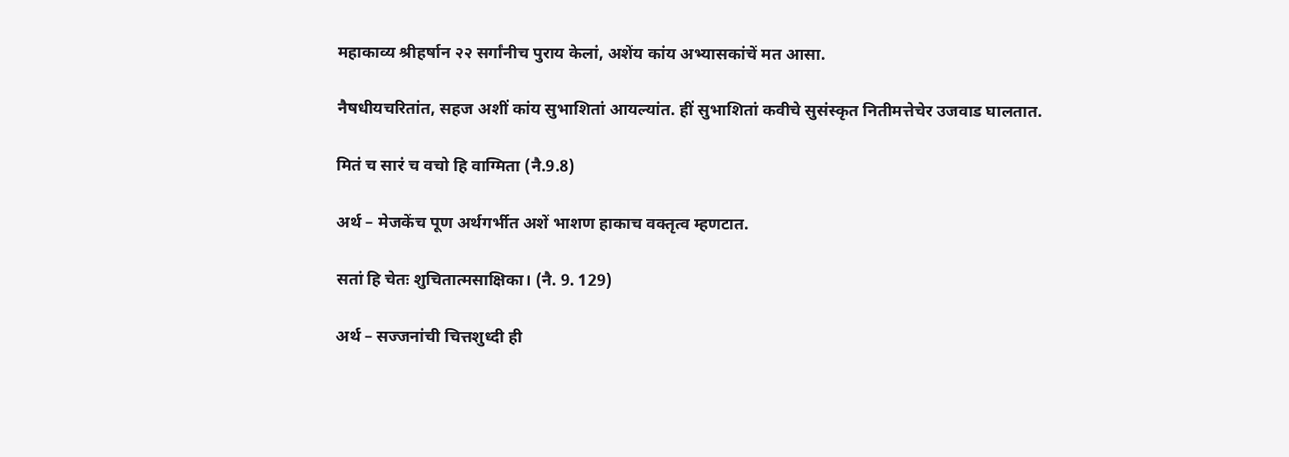महाकाव्य श्रीहर्षान २२ सर्गांनीच पुराय केलां, अशेंय कांय अभ्यासकांचें मत आसा.

नैषधीयचरितांत, सहज अशीं कांय सुभाशितां आयल्यांत. हीं सुभाशितां कवीचे सुसंस्कृत नितीमत्तेचेर उजवाड घालतात.

मितं च सारं च वचो हि वाग्मिता (नै.9.8)

अर्थ – मेजकेंच पूण अर्थगर्भीत अशें भाशण हाकाच वक्तृत्व म्हणटात.

सतां हि चेतः शुचितात्मसाक्षिका। (नै. 9. 129)

अर्थ – सज्जनांची चित्तशुध्दी ही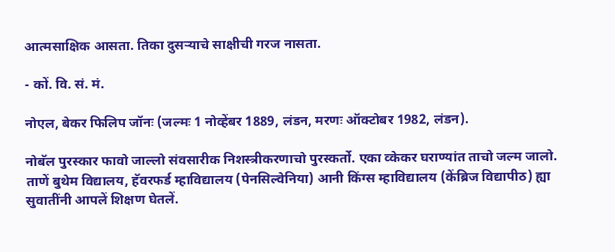आत्मसाक्षिक आसता. तिका दुसऱ्याचे साक्षीची गरज नासता.

- कों. वि. सं. मं.

नोएल, बेकर फिलिप जॉनः (जल्मः 1 नोव्हेंबर 1889, लंडन, मरणः ऑक्टोबर 1982, लंडन).

नोबॅल पुरस्कार फावो जाल्लो संवसारीक निशस्त्रीकरणाचो पुरस्कर्तो. एका व्केकर घराण्यांत ताचो जल्म जालो. ताणें बुथेम विद्यालय, हॅवरफर्ड म्हाविद्यालय (पेनसिल्वेनिया) आनी किंग्स म्हाविद्यालय (केंब्रिज विद्यापीठ) ह्या सुवातींनी आपलें शिक्षण घेतलें.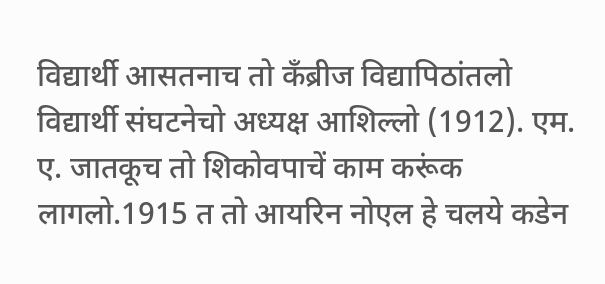विद्यार्थी आसतनाच तो कँब्रीज विद्यापिठांतलो विद्यार्थी संघटनेचो अध्यक्ष आशिल्लो (1912). एम. ए. जातकूच तो शिकोवपाचें काम करूंक लागलो.1915 त तो आयरिन नोएल हे चलये कडेन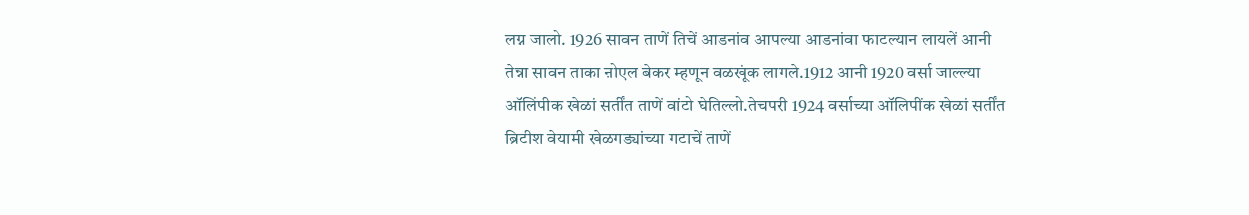लग्न जालो. 1926 सावन ताणें तिचें आडनांव आपल्या आडनांवा फाटल्यान लायलें आनी तेन्ना सावन ताका ऩोएल बेकर म्हणून वळखूंक लागले.1912 आनी 1920 वर्सा जाल्ल्या ऑलिंपीक खेळां सर्तींत ताणें वांटो घेतिल्लो.तेचपरी 1924 वर्साच्या ऑलिपींक खेळां सर्तींत ब्रिटीश वेयामी खेळगड्यांच्या गटाचें ताणें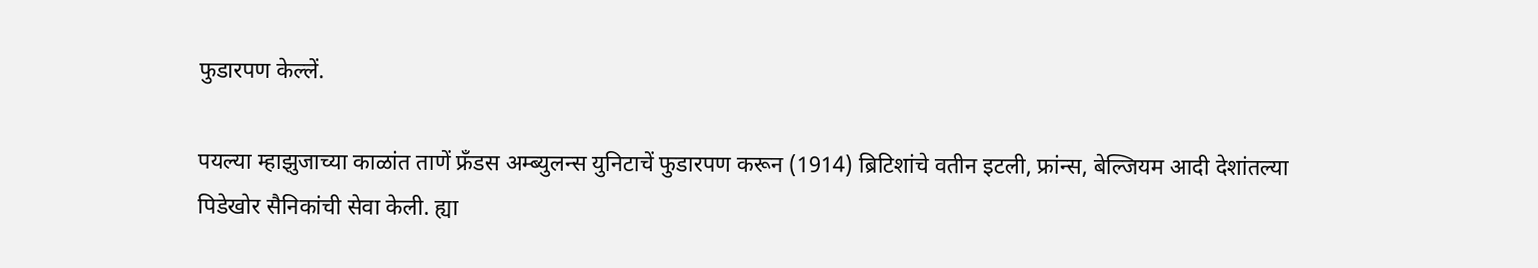फुडारपण केल्लें.

पयल्या म्हाझुजाच्या काळांत ताणें फ्रँडस अम्ब्युलन्स युनिटाचें फुडारपण करून (1914) ब्रिटिशांचे वतीन इटली, फ्रांन्स, बेल्जियम आदी देशांतल्या पिडेखोर सैनिकांची सेवा केली. ह्या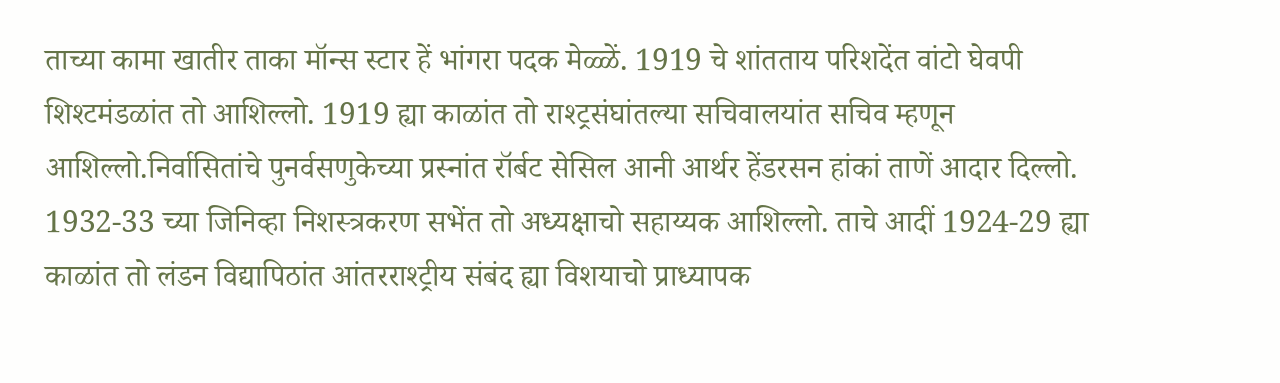ताच्या कामा खातीर ताका मॉन्स स्टार हें भांगरा पदक मेळ्ळें. 1919 चे शांतताय परिशदेंत वांटो घेवपी शिश्टमंडळांत तो आशिल्लो. 1919 ह्या काळांत तो राश्ट्रसंघांतल्या सचिवालयांत सचिव म्हणून आशिल्लो.निर्वासितांचे पुनर्वसणुकेच्या प्रस्नांत रॉर्बट सेसिल आनी आर्थर हेंडरसन हांकां ताणें आदार दिल्लो. 1932-33 च्या जिनिव्हा निशस्त्रकरण सभेंत तो अध्यक्षाचो सहाय्यक आशिल्लो. ताचे आदीं 1924-29 ह्या काळांत तो लंडन विद्यापिठांत आंतरराश्ट्रीय संबंद ह्या विशयाचो प्राध्यापक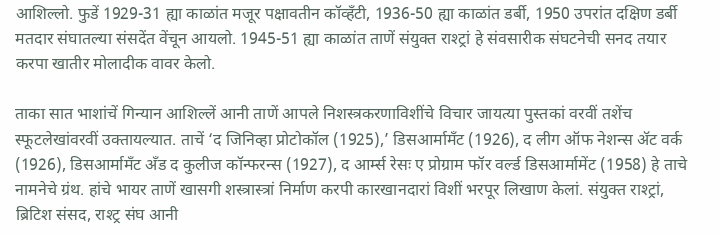आशिल्लो. फुडें 1929-31 ह्या काळांत मजूर पक्षावतीन कॉव्हँटी, 1936-50 ह्या काळांत डर्बी, 1950 उपरांत दक्षिण डर्बी मतदार संघातल्या संसदेंत वेंचून आयलो. 1945-51 ह्या काळांत ताणें संयुक्त राश्ट्रां हे संवसारीक संघटनेची सनद तयार करपा खातीर मोलादीक वावर केलो.

ताका सात भाशांचें गिन्यान आशिल्लें आनी ताणें आपले निशस्त्रकरणाविशींचे विचार जायत्या पुस्तकां वरवीं तशेंच स्फूटलेखांवरवीं उक्तायल्यात. ताचें ‘द जिनिव्हा प्रोटोकॉल (1925),’ डिसआर्मामँट (1926), द लीग ऑफ नेशन्स ॲट वर्क (1926), डिसआर्मामँट अँड द कुलीज कॉन्फरन्स (1927), द आर्म्स रेसः ए प्रोग्राम फॉर वर्ल्ड डिसआर्मामेंट (1958) हे ताचे नामनेचे ग्रंथ. हांचे भायर ताणें खासगी शस्त्रास्त्रां निर्माण करपी कारखानदारां विशीं भरपूर लिखाण केलां. संयुक्त राश्ट्रां, ब्रिटिश संसद, राश्ट्र संघ आनी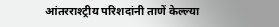आंतरराश्ट्रीय परिशदांनी ताणें केल्ल्या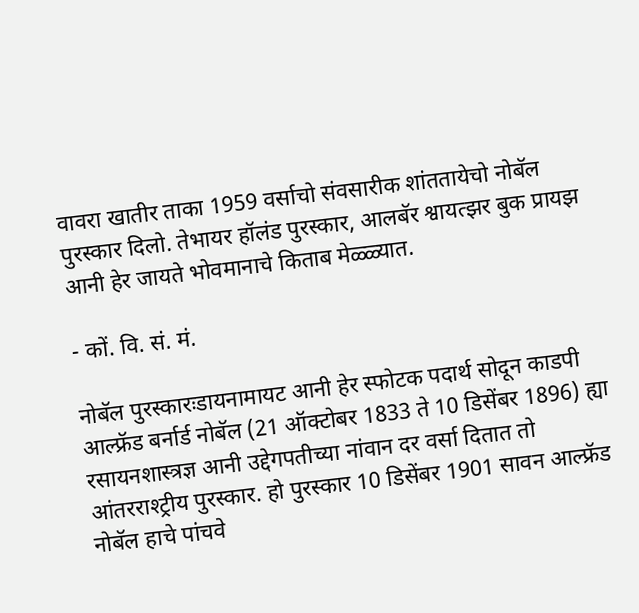वावरा खातीर ताका 1959 वर्साचो संवसारीक शांततायेचो नोबॅल पुरस्कार दिलो. तेभायर हॉलंड पुरस्कार, आलबॅर श्वायत्झर बुक प्रायझ आनी हेर जायते भोवमानाचे किताब मेळ्ळ्यात.

- कों. वि. सं. मं.

नोबॅल पुरस्कारःडायनामायट आनी हेर स्फोटक पदार्थ सोदून काडपी आल्फ्रॅड बर्नार्ड नोबॅल (21 ऑक्टोबर 1833 ते 10 डिसेंबर 1896) ह्या रसायनशास्त्रज्ञ आनी उद्देगपतीच्या नांवान दर वर्सा दितात तो आंतरराश्ट्रीय पुरस्कार. हो पुरस्कार 10 डिसेंबर 1901 सावन आल्फ्रॅड नोबॅल हाचे पांचवे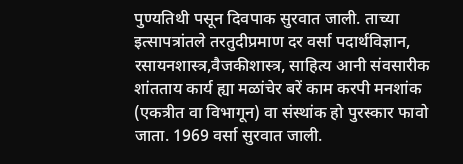पुण्यतिथी पसून दिवपाक सुरवात जाली. ताच्या इत्सापत्रांतले तरतुदीप्रमाण दर वर्सा पदार्थविज्ञान, रसायनशास्त्र,वैजकीशास्त्र, साहित्य आनी संवसारीक शांतताय कार्य ह्या मळांचेर बरें काम करपी मनशांक (एकत्रीत वा विभागून) वा संस्थांक हो पुरस्कार फावो जाता. 1969 वर्सा सुरवात जाली.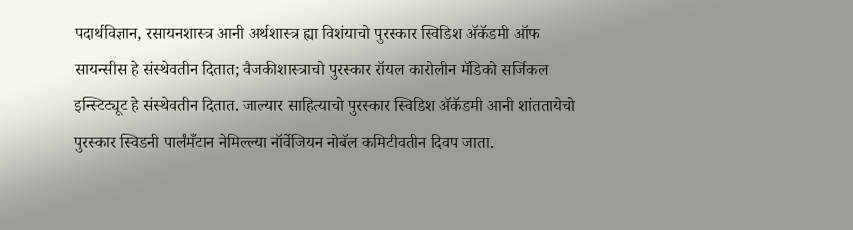पदार्थविज्ञान, रसायनशास्त्र आनी अर्थशास्त्र ह्या विशंयाचो पुरस्कार स्विडिश ॲकॅडमी ऑफ सायन्सीस हे संस्थेवतीन दितात; वैजकीशास्त्राचो पुरस्कार रॉयल कारोलीन मॅडिको सर्जिकल इन्स्टिट्यूट हे संस्थेवतीन दितात. जाल्यार साहित्याचो पुरस्कार स्विडिश ॲकॅडमी आनी शांततायेचो पुरस्कार स्विडनी पार्लंमँटान नेमिल्ल्या नॉर्वेजियन नोबॅल कमिटीवतीन दिवप जाता.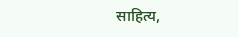साहित्य,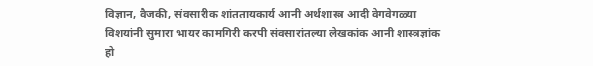विज्ञान, वैजकी, संवसारीक शांततायकार्य आनी अर्थशास्त्र आदी वेगवेगळ्या विशयांनी सुमारा भायर कामगिरी करपी संवसारांतल्या लेखकांक आनी शास्त्रज्ञांक हो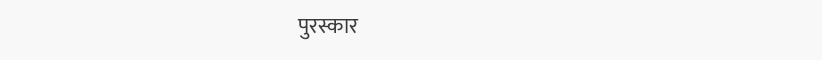पुरस्कार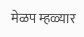मेळप म्हळ्यार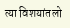त्या विशयांतलो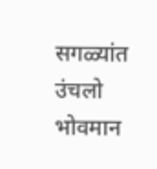सगळ्यांत उंचलो भोवमान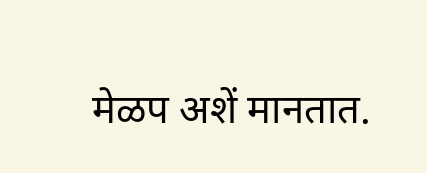मेळप अशें मानतात.